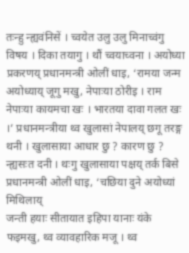तःन्हु न्ह्यवंनिसें । च्वयेत उलु उलु मिनाच्वंगु विषय । दिका तयागु । थौं च्वयाच्वना । अयोध्या प्रकरणय् प्रधानमन्त्री ओलीं धाइ, ‘रामया जन्म अयोध्याय् जूगु मखु, नेपाःया ठोरीइ । राम नेपाःया कायमचा खः । भारतया दावा गलत खः ।’ प्रधानमन्त्रीया थ्व खुलासां नेपालय् छगू तरङ्ग थनी । खुलासाया आधार छु ? कारण छु ? न्ह्यसःत दनी । थःगु खुलासाया पक्षय् तर्क बिसे प्रधानमन्त्री ओलीं धाइ, ‘चछिया दुने अयोध्यां मिथिलाय्
जन्ती हयाः सीतायात इहिपा यानाः यंके फइमखु, थ्व व्यावहारिक मजू । थ्व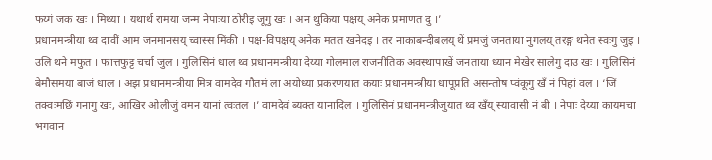फय्गं जक खः । मिथ्या । यथार्थ रामया जन्म नेपाःया ठोरीइ जूगु खः । अन थुकिया पक्षय् अनेक प्रमाणत दु ।’
प्रधानमन्त्रीया थ्व दावीं आम जनमानसय् च्वास्स मिंकी । पक्ष-विपक्षय् अनेक मतत खनेदइ । तर नाकाबन्दीबलय् थें प्रमजुं जनताया नुगलय् तरङ्ग थनेत स्वःगु जुइ । उलि थने मफुत । फात्तफुट्ट चर्चा जुल । गुलिसिनं धाल थ्व प्रधानमन्त्रीया देय्या गोलमाल राजनीतिक अवस्थापाखें जनताया ध्यान मेखेर सालेगु दाउ खः । गुलिसिनं बेमौसमया बाजं धाल । अझ प्रधानमन्त्रीया मित्र वामदेव गौतमं ला अयोध्या प्रकरणयात कयाः प्रधानमन्त्रीया धापूप्रति असन्तोष प्वंकूगु खँ नं पिहां वल । ‘जिं तक्वःमछिं गनागु खः, आखिर ओलीजुं वमन यानां त्वःतल ।’ वामदेवं ब्यक्त यानादिल । गुलिसिनं प्रधानमन्त्रीजुयात थ्व खँय् स्यावासी नं बी । नेपाः देय्या कायमचा भगवान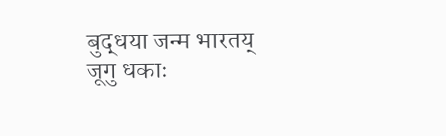बुद्धया जन्म भारतय् जूगु धकाः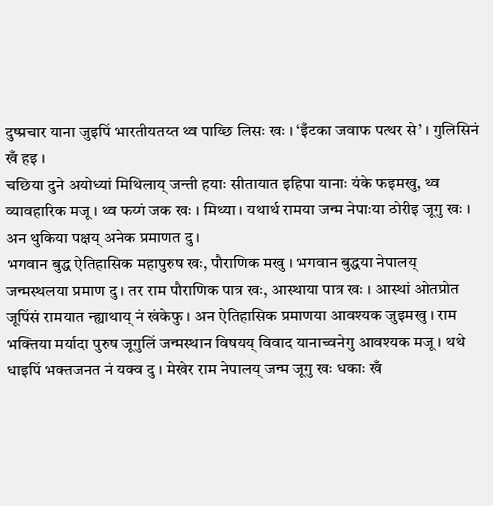दुष्प्रचार याना जुइपिं भारतीयतय्त थ्व पाय्छि लिसः खः । ‘इँटका जवाफ पत्थर से’ । गुलिसिनं खँ हइ ।
चछिया दुने अयोध्यां मिथिलाय् जन्ती हयाः सीतायात इहिपा यानाः यंके फइमखु, थ्व व्यावहारिक मजू । थ्व फय्गं जक खः । मिथ्या । यथार्थ रामया जन्म नेपाःया ठोरीइ जूगु खः । अन थुकिया पक्षय् अनेक प्रमाणत दु ।
भगवान बुद्ध ऐतिहासिक महापुरुष खः, पौराणिक मखु । भगवान बुद्धया नेपालय् जन्मस्थलया प्रमाण दु । तर राम पौराणिक पात्र खः, आस्थाया पात्र खः । आस्थां ओतप्रोत जूपिंसं रामयात न्ह्याथाय् नं खंकेफु । अन ऐतिहासिक प्रमाणया आवश्यक जुइमखु । राम भक्तिया मर्यादा पुरुष जूगुलिं जन्मस्थान विषयय् विवाद यानाच्वनेगु आवश्यक मजू । थथे धाइपिं भक्तजनत नं यक्व दु । मेखेर राम नेपालय् जन्म जूगु खः धकाः खँ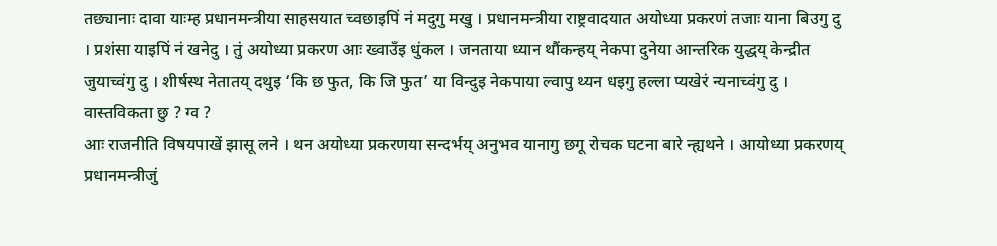तछ्यानाः दावा याःम्ह प्रधानमन्त्रीया साहसयात च्वछाइपिं नं मदुगु मखु । प्रधानमन्त्रीया राष्ट्रवादयात अयोध्या प्रकरणं तजाः याना बिउगु दु । प्रशंसा याइपिं नं खनेदु । तुं अयोध्या प्रकरण आः ख्वाउँइ धुंकल । जनताया ध्यान थौंकन्हय् नेकपा दुनेया आन्तरिक युद्धय् केन्द्रीत जुयाच्वंगु दु । शीर्षस्थ नेतातय् दथुइ ‘कि छ फुत, कि जि फुत’ या विन्दुइ नेकपाया ल्वापु थ्यन धइगु हल्ला प्यखेरं न्यनाच्वंगु दु । वास्तविकता छु ? ग्व ?
आः राजनीति विषयपाखें झासू लने । थन अयोध्या प्रकरणया सन्दर्भय् अनुभव यानागु छगू रोचक घटना बारे न्ह्यथने । आयोध्या प्रकरणय् प्रधानमन्त्रीजुं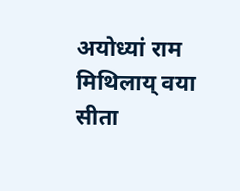अयोध्यां राम मिथिलाय् वया सीता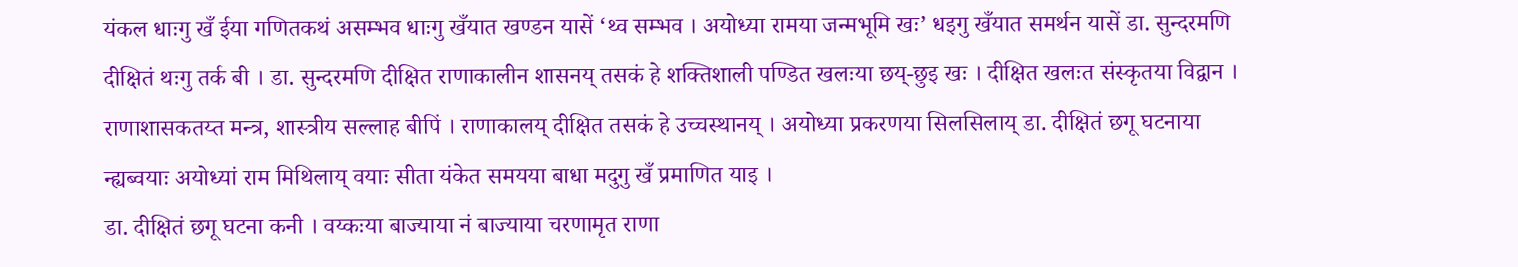यंकल धाःगु खँ ईया गणितकथं असम्भव धाःगु खँयात खण्डन यासें ‘थ्व सम्भव । अयोध्या रामया जन्मभूमि खः’ धइगु खँयात समर्थन यासें डा. सुन्दरमणि दीक्षितं थःगु तर्क बी । डा. सुन्दरमणि दीक्षित राणाकालीन शासनय् तसकं हे शक्तिशाली पण्डित खलःया छय्-छुइ खः । दीक्षित खलःत संस्कृतया विद्वान । राणाशासकतय्त मन्त्र, शास्त्रीय सल्लाह बीपिं । राणाकालय् दीक्षित तसकं हे उच्चस्थानय् । अयोध्या प्रकरणया सिलसिलाय् डा. दीक्षितं छगू घटनाया न्ह्यब्वयाः अयोध्यां राम मिथिलाय् वयाः सीता यंकेत समयया बाधा मदुगु खँ प्रमाणित याइ ।
डा. दीक्षितं छगू घटना कनी । वय्कःया बाज्याया नं बाज्याया चरणामृत राणा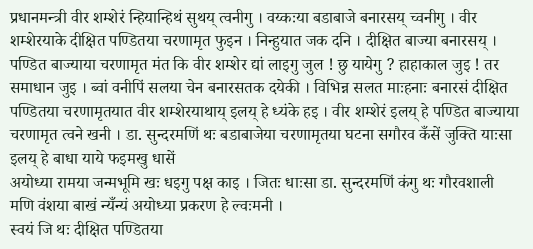प्रधानमन्त्री वीर शम्शेरं न्हियान्हिथं सुथय् त्वनीगु । वय्कःया बडाबाजे बनारसय् च्वनीगु । वीर शम्शेरयाके दीक्षित पण्डितया चरणामृत फुइन । निन्हुयात जक दनि । दीक्षित बाज्या बनारसय् । पण्डित बाज्याया चरणामृत मंत कि वीर शम्शेर द्यां लाइगु जुल ! छु यायेगु ? हाहाकाल जुइ ! तर समाधान जुइ । ब्वां वनीपिं सलया चेन बनारसतक दयेकी । विभिन्न सलत माःहनाः बनारसं दीक्षित पण्डितया चरणामृतयात वीर शम्शेरयाथाय् इलय् हे ध्यंके हइ । वीर शम्शेरं इलय् हे पण्डित बाज्याया चरणामृत त्वने खनी । डा. सुन्दरमणिं थः बडाबाजेया चरणामृतया घटना सगौरव कँसें जुक्ति याःसा इलय् हे बाधा याये फइमखु धासें
अयोध्या रामया जन्मभूमि खः धइगु पक्ष काइ । जितः धाःसा डा. सुन्दरमणिं कंगु थः गौरवशाली मणि वंशया बाखं न्यँन्यं अयोध्या प्रकरण हे ल्वःमनी ।
स्वयं जि थः दीक्षित पण्डितया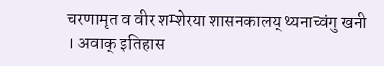चरणामृत व वीर शम्शेरया शासनकालय् थ्यनाच्वंगु खनी । अवाक् इतिहास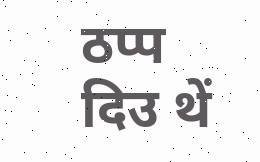ठप्प दिउ थें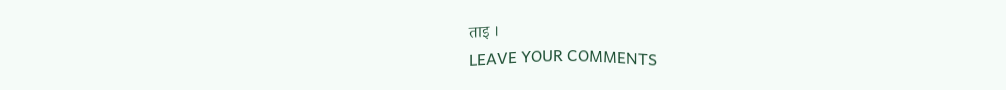ताइ ।
LEAVE YOUR COMMENTS